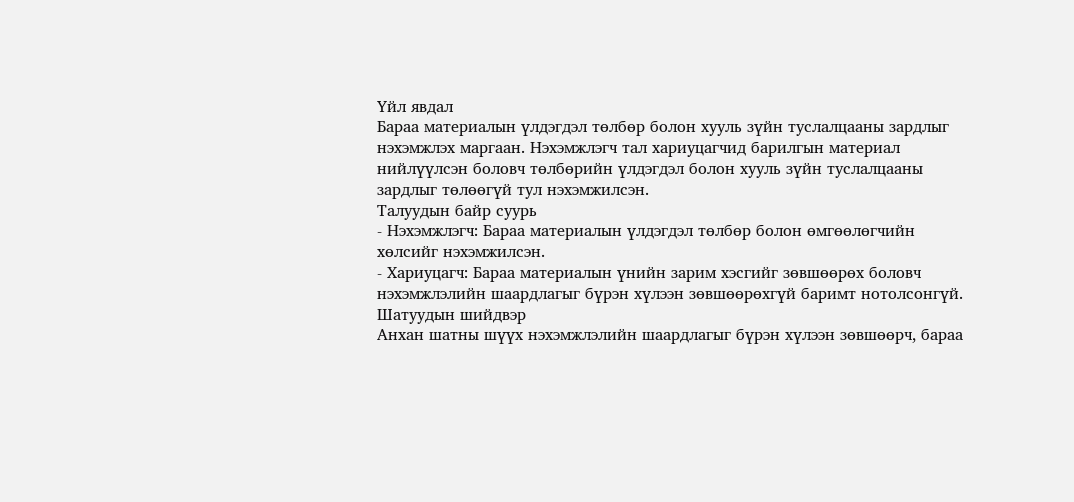Үйл явдал
Бараа материалын үлдэгдэл төлбөр болон хууль зүйн туслалцааны зардлыг нэхэмжлэх маргаан. Нэхэмжлэгч тал хариуцагчид барилгын материал нийлүүлсэн боловч төлбөрийн үлдэгдэл болон хууль зүйн туслалцааны зардлыг төлөөгүй тул нэхэмжилсэн.
Талуудын байр суурь
- Нэхэмжлэгч: Бараа материалын үлдэгдэл төлбөр болон өмгөөлөгчийн хөлсийг нэхэмжилсэн.
- Хариуцагч: Бараа материалын үнийн зарим хэсгийг зөвшөөрөх боловч нэхэмжлэлийн шаардлагыг бүрэн хүлээн зөвшөөрөхгүй баримт нотолсонгүй.
Шатуудын шийдвэр
Анхан шатны шүүх нэхэмжлэлийн шаардлагыг бүрэн хүлээн зөвшөөрч, бараа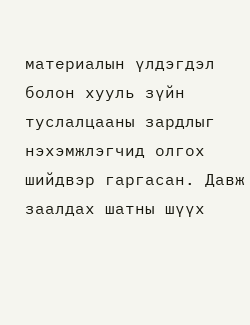материалын үлдэгдэл болон хууль зүйн туслалцааны зардлыг нэхэмжлэгчид олгох шийдвэр гаргасан. Давж заалдах шатны шүүх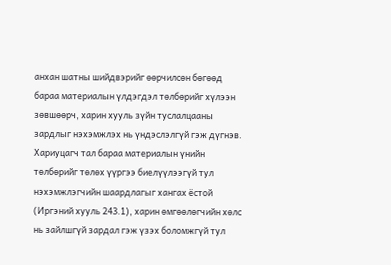анхан шатны шийдвэрийг өөрчилсөн бөгөөд бараа материалын үлдэгдэл төлбөрийг хүлээн зөвшөөрч, харин хууль зүйн туслалцааны зардлыг нэхэмжлэх нь үндэслэлгүй гэж дүгнэв. Хариуцагч тал бараа материалын үнийн төлбөрийг төлөх үүргээ биелүүлээгүй тул нэхэмжлэгчийн шаардлагыг хангах ёстой (Иргэний хууль 243.1), харин өмгөөлөгчийн хөлс нь зайлшгүй зардал гэж үзэх боломжгүй тул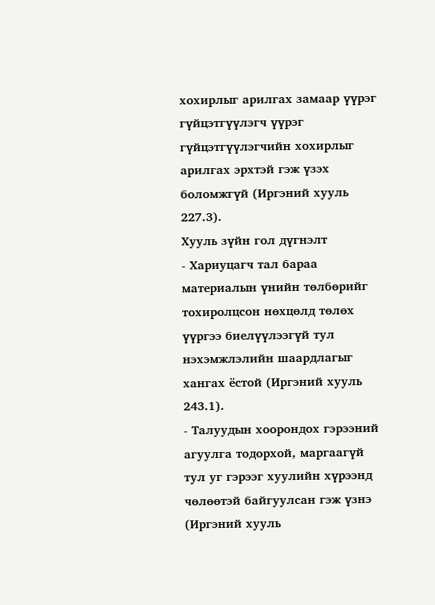хохирлыг арилгах замаар үүрэг гүйцэтгүүлэгч үүрэг гүйцэтгүүлэгчийн хохирлыг арилгах эрхтэй гэж үзэх боломжгүй (Иргэний хууль 227.3).
Хууль зүйн гол дүгнэлт
- Хариуцагч тал бараа материалын үнийн төлбөрийг тохиролцсон нөхцөлд төлөх үүргээ биелүүлээгүй тул нэхэмжлэлийн шаардлагыг хангах ёстой (Иргэний хууль 243.1).
- Талуудын хоорондох гэрээний агуулга тодорхой, маргаагүй тул уг гэрээг хуулийн хүрээнд чөлөөтэй байгуулсан гэж үзнэ (Иргэний хууль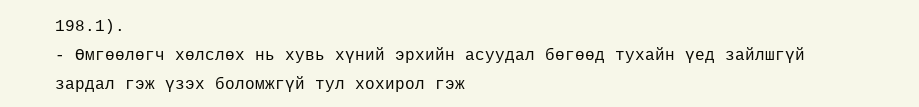198.1).
- Өмгөөлөгч хөлслөх нь хувь хүний эрхийн асуудал бөгөөд тухайн үед зайлшгүй зардал гэж үзэх боломжгүй тул хохирол гэж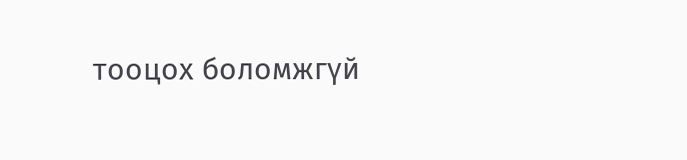тооцох боломжгүй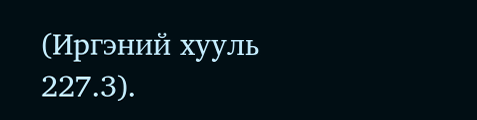(Иргэний хууль 227.3).